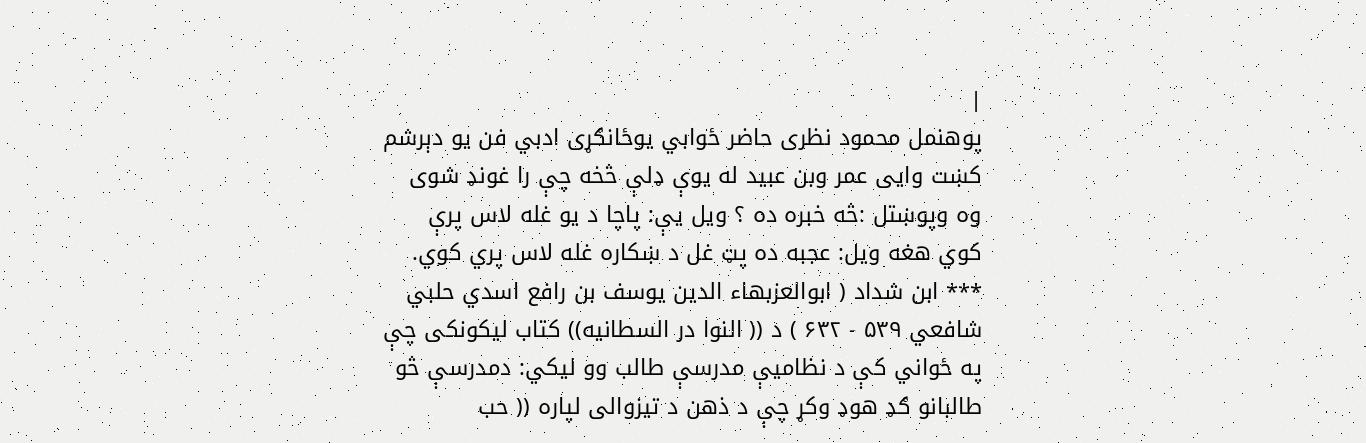|
پوهنمل محمود نظری حاضر ځوابي يوځانګړی ادبي فن يو دېرشم کښت وایی عمر وبن عبید له یوې ډلې څخه چې را غونډ شوی وه وپوښتل :څه خبره ده ؟ ویل يې: پاچا د یو غله لاس پرې کوي هغه ویل: عجبه ده پټ غل د ښکاره غله لاس پري کوي. *** ابن شداد ( ابوالعزبهاء الدين يوسف بن رافع اسدي حلبي شافعي ۵۳۹ - ۶۳۲ ) د (( النوا در السطانيه)) کتاب لیکونکی چې په ځواني کې د نظامیې مدرسې طالب وو لیکي: دمدرسې څو طالبانو ګډ هوډ وکړ چې د ذهن د تیزوالی لپاره (( حب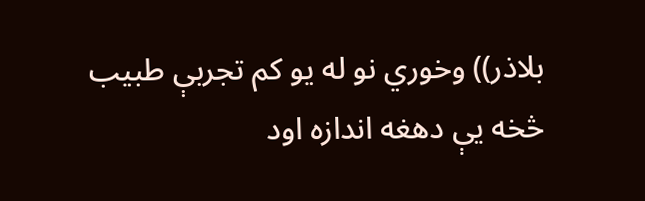بلاذر)) وخوري نو له یو کم تجربې طبیب څخه يې دهغه اندازه اود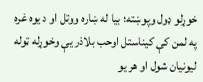خوړلو ډول وپوښته؛ بیا له ښاره ووتل او د یوه غره په لمن کې کیناستل اوحب بلاذر يې وخوړله ټوله لیونیان شول او هر یو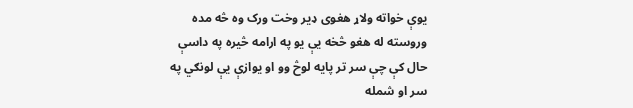یوې خواته ولاړ هغوی ډیر وخت ورک وه څه مده وروسته له هغو څخه یې یو په ارامه څیره په داسې حال کې چې سر تر پایه لوڅ وو او یوازې یې لونګي په سر او شمله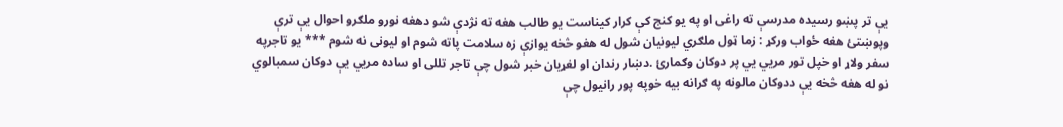یې تر پښو رسیده مدرسې ته راغی او په یو کنج کې کرار کیناست یو طالب هغه ته نژدې شو دهغه نورو ملګرو احوال یې ترې وپوښتئ هغه ځواب ورکړ : زما ټول ملګري لیونیان شول له هغو څخه یوازې زه سلامت پاته شوم او لیونی نه شوم *** یو تاجرپه سفر ولاړ او خپل تور مریي يي پر دوکان وګمارئ .دښار رندان او لغړیان خبر شول چې تاجر تللی او ساده مریي یې دوکان سمبالوي نو له هغه څخه يې ددوکان مالونه په ګرانه بیه خوپه پور رانیول چې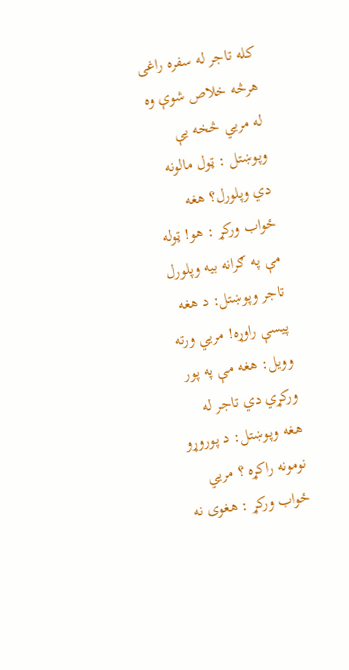کله تاجر له سفره راغی هرڅه خلاص شوې وه له مریي څخه یې وپوښتل : ټول مالونه دي وپلورل؟ هغه ځواب ورکړ : هو! ټوله مې په ګرانه بیه وپلورل تاجر وپوښتل: د هغه پیسې راوړه! مریي ورته وویل: هغه مې په پور ورکړي دي تاجر له هغه وپوښتل: د پوروړو نومونه راکړه ؟ مریي ځواب ورکړ : هغوی نه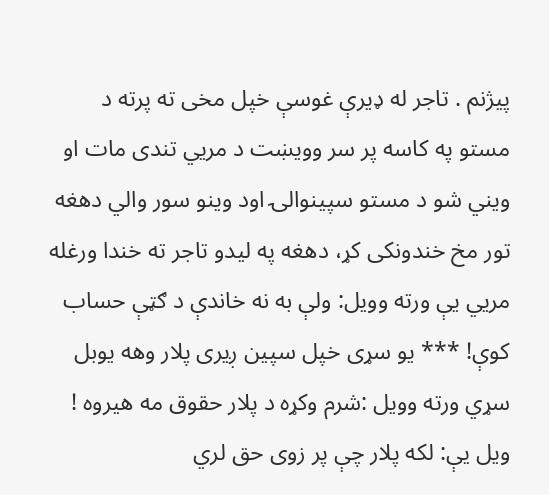پیژنم . تاجر له ډیرې غوسې خپل مخی ته پرته د مستو په کاسه پر سر وویښت د مریي تندی مات او ویني شو د مستو سپینوالۍ اود وینو سور والي دهغه تور مخ خندونکی کړ، دهغه په لیدو تاجر ته خندا ورغله مریي يې ورته وویل: ولې به نه خاندې د ګټې حساب کوې! *** یو سړی خپل سپين ږیری پلار وهه یوبل سړي ورته وویل :شرم وکړه د پلار حقوق مه هیروه ! ویل یې: لکه پلار چې پر زوی حق لري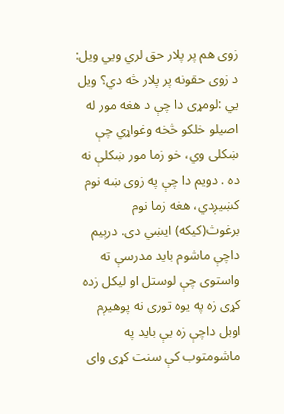زوی هم پر پلار حق لري ویي ویل: د زوی حقونه پر پلار څه دي؟ ویل يي :لومړی دا چې د هغه مور له اصیلو خلکو څخه وغواړي چې ښکلی وي، خو زما مور ښکلې نه ده . دویم دا چې په زوی ښه نوم کښیږدي، هغه زما نوم برغوث(کیکه) ایښي دی. درېیم داچې ماشوم باید مدرسې ته واستوی چې لوستل او لیکل زده کړی زه په یوه توری نه پوهیږم اوبل داچې زه یې باید په ماشومتوب کې سنت کړی وای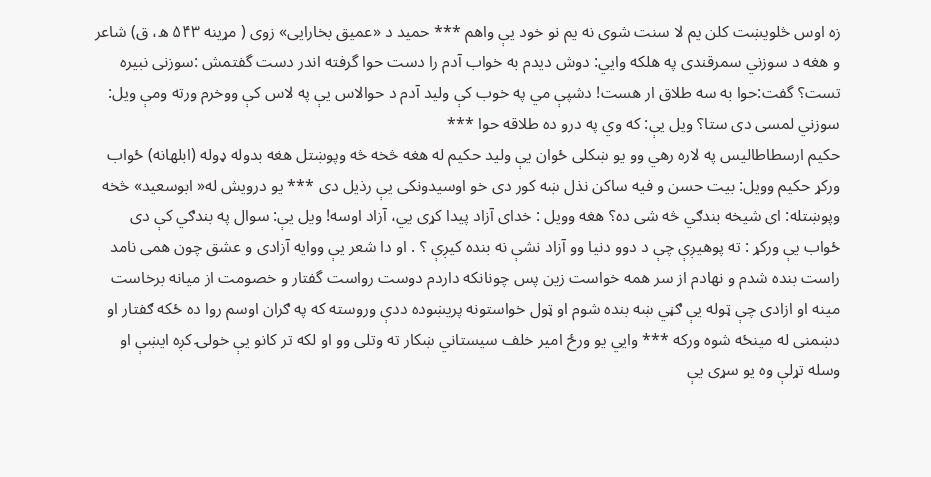زه اوس څلويښت کلن یم لا سنت شوی نه یم نو خود يې واهم *** حمید د «عمیق بخارایی» زوی ( مړینه ۵۴۳ ه، ق) شاعر و هغه د سوزني سمرقندی په هلکه وایي: دوش دیدم به خواب آدم را دست حوا گرفته اندر دست گفتمش :سوزنی نبیره تست؟ گفت:حوا به سه طلاق ار هست! دشپې مي په خوب کې ولید آدم د حوالاس يې په لاس کې ووخرم ورته ومې ویل: سوزني لمسی دی ستا؟ ویل یې: که وي په درو ده طلاقه حوا ***
حکیم ارسطاطالیس په لاره رهي وو یو ښکلی ځوان یې ولید حکیم له هغه څخه څه وپوښتل هغه بدوله ډوله (ابلهانه) ځواب ورکړ حکیم وویل: بیت حسن و فیه ساکن نذل ښه کور دی خو اوسیدونکی يې رذیل دی *** یو درویش له« ابوسعید» څخه وپوښتله: ای شیخه بندګي څه شی ده؟ هغه وویل : خدای آزاد پيدا کړی يي، آزاد اوسه! ویل یې: سوال په بندګي کې دی ځواب يې ورکړ : ته پوهیږې چې د دوو دنیا وو آزاد نشې نه بنده کیږې ؟ . او دا شعر يې ووایه آزادی و عشق چون همی نامد راست بنده شدم و نهادم از سر همه خواست زین پس چونانکه داردم دوست رواست گفتار و خصومت از میانه برخاست
مینه او ازادی چې ټوله يې ګڼي ښه بنده شوم او ټول خواستونه پریښوده ددې وروسته که په ګران اوسم روا ده ځکه ګفتار او دښمنی له مینځه شوه ورکه *** وایي یو ورځ امیر خلف سیستاني ښکار ته وتلی وو او لکه تر کانو یې خولۍ کږه ایښې او وسله تړلې وه یو سړی يې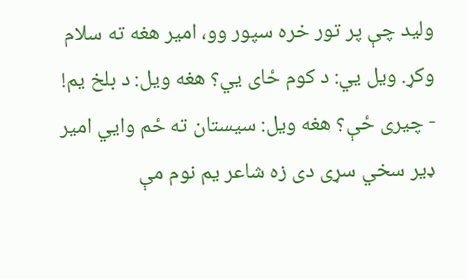ولید چې پر تور خره سپور وو، امیر هغه ته سلام وکړ. ویل یي: د کوم ځای يي؟ هغه ویل: د بلخ یم! - چیری ځې؟ هغه ویل: سیستان ته ځم وایي امیر ډیر سخي سړی دی زه شاعر یم نوم مې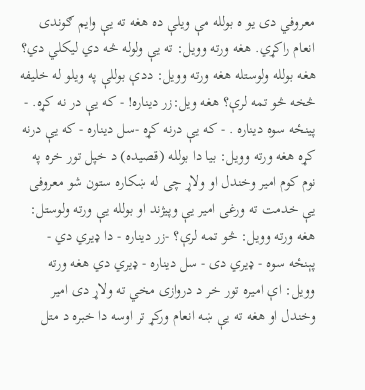معروفي دی یو ه بولله مې ویلې ده هغه ته يې وایم ګوندی انعام راکړي. هغه ورته وویل: ته يې ولوله څه دي لیکلي دي؟ هغه بولله ولوستله هغه ورته وویل: ددې بوللې په ویلو له خلیفه څخه څو تمه لرې؟ هغه ویل:زر دیناره! - که يې در نه کړه. - پینځه سوه دیناره . - که يې درنه کړه -سل دیناره - که يې درنه کړه هغه ورته وویل: بیا دا بولله (قصیده) د خپل تور خره په نوم کوم امیر وخندل او ولاړ چی له ښکاره ستون شو معروفی یې خدمت ته ورغی امیر يې وپیژند او بولله يې ورته ولوستل: هغه ورته وویل: څو تمه لرې؟ -زر دیناره - دا ډیري دي - پېنځه سوه - ډیري دی - سل دیناره - ډیري دي هغه ورته وویل: اې امیره تور خر د دروازی مخي ته ولاړ دی امیر وخندل او هغه ته يې ښه انعام ورکړ تر اوسه دا خبره د متل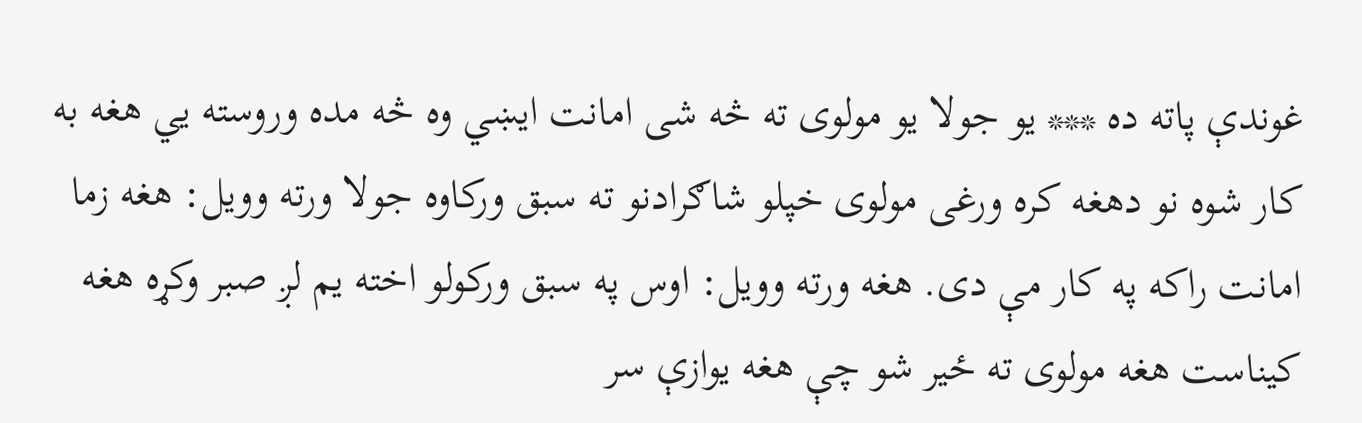غوندې پاته ده *** یو جولا یو مولوی ته څه شی امانت ایښي وه څه مده وروسته يي هغه به کار شوه نو دهغه کره ورغی مولوی خپلو شاګرادنو ته سبق ورکاوه جولا ورته وویل: هغه زما امانت راکه په کار مې دی. هغه ورته وویل: اوس په سبق ورکولو اخته یم لږ صبر وکړه هغه کیناست هغه مولوی ته ځیر شو چې هغه یوازې سر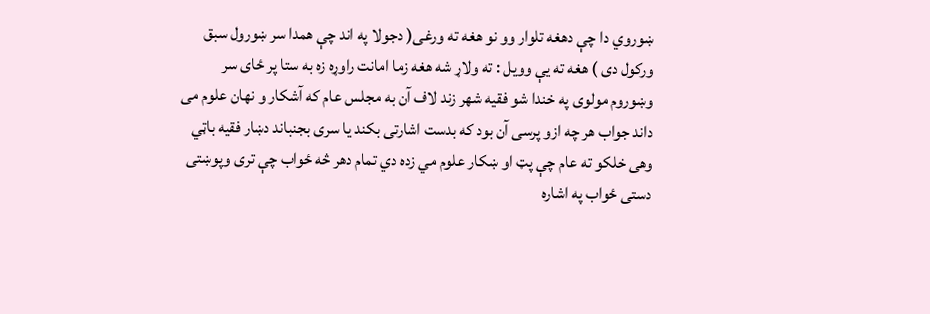ښوروي دا چې دهغه تلوار وو نو هغه ته ورغی( دجولا په اند چې همدا سر ښورول سبق ورکول دی ) هغه ته یې وویل : ته ولاړ شه هغه زما امانت راوړه زه به ستا پر ځای سر وښوروم مولوی په خندا شو فقیه شهر زند لاف آن به مجلس عام که آشکار و نهان علوم می داند جواب هر چه ازو پرسی آن بود که بدست اشارتی بکند یا سری بجنباند دښار فقیه باټي وهی خلکو ته عام چې پټ او ښکار علوم مي زده دي تمام دهر څه ځواب چې تری وپوښتی دستی ځواب په اشاره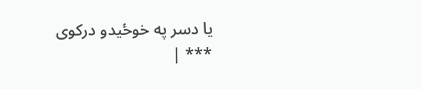یا دسر په خوځیدو درکوی *** |